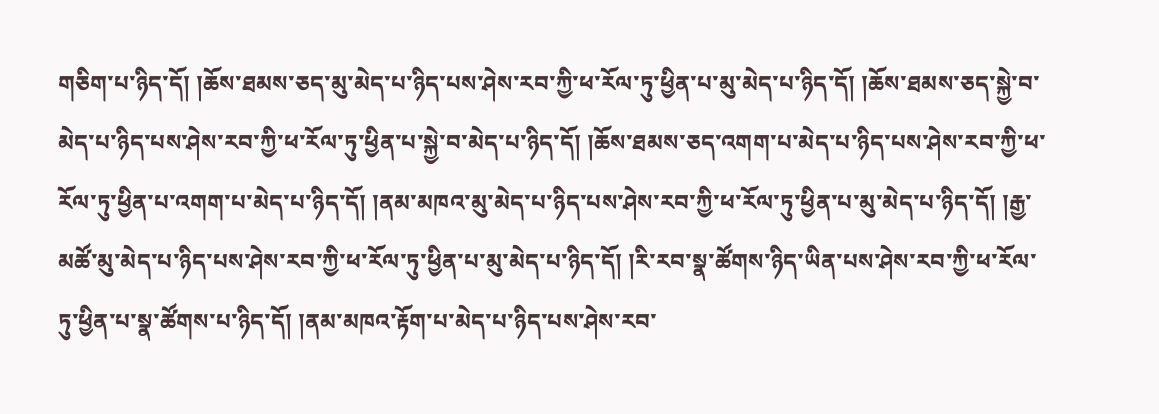གཅིག་པ་ཉིད་དོ། །ཆོས་ཐམས་ཅད་མུ་མེད་པ་ཉིད་པས་ཤེས་རབ་ཀྱི་ཕ་རོལ་ཏུ་ཕྱིན་པ་མུ་མེད་པ་ཉིད་དོ། །ཆོས་ཐམས་ཅད་སྐྱེ་བ་མེད་པ་ཉིད་པས་ཤེས་རབ་ཀྱི་ཕ་རོལ་ཏུ་ཕྱིན་པ་སྐྱེ་བ་མེད་པ་ཉིད་དོ། །ཆོས་ཐམས་ཅད་འགག་པ་མེད་པ་ཉིད་པས་ཤེས་རབ་ཀྱི་ཕ་རོལ་ཏུ་ཕྱིན་པ་འགག་པ་མེད་པ་ཉིད་དོ། །ནམ་མཁའ་མུ་མེད་པ་ཉིད་པས་ཤེས་རབ་ཀྱི་ཕ་རོལ་ཏུ་ཕྱིན་པ་མུ་མེད་པ་ཉིད་དོ། །རྒྱ་མཚོ་མུ་མེད་པ་ཉིད་པས་ཤེས་རབ་ཀྱི་ཕ་རོལ་ཏུ་ཕྱིན་པ་མུ་མེད་པ་ཉིད་དོ། །རི་རབ་སྣ་ཚོགས་ཉིད་ཡིན་པས་ཤེས་རབ་ཀྱི་ཕ་རོལ་ཏུ་ཕྱིན་པ་སྣ་ཚོགས་པ་ཉིད་དོ། །ནམ་མཁའ་རྟོག་པ་མེད་པ་ཉིད་པས་ཤེས་རབ་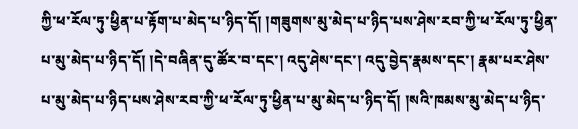ཀྱི་ཕ་རོལ་ཏུ་ཕྱིན་པ་རྟོག་པ་མེད་པ་ཉིད་དོ། །གཟུགས་མུ་མེད་པ་ཉིད་པས་ཤེས་རབ་ཀྱི་ཕ་རོལ་ཏུ་ཕྱིན་པ་མུ་མེད་པ་ཉིད་དོ། །དེ་བཞིན་དུ་ཚོར་བ་དང་། འདུ་ཤེས་དང་། འདུ་བྱེད་རྣམས་དང་། རྣམ་པར་ཤེས་པ་མུ་མེད་པ་ཉིད་པས་ཤེས་རབ་ཀྱི་ཕ་རོལ་ཏུ་ཕྱིན་པ་མུ་མེད་པ་ཉིད་དོ། །སའི་ཁམས་མུ་མེད་པ་ཉིད་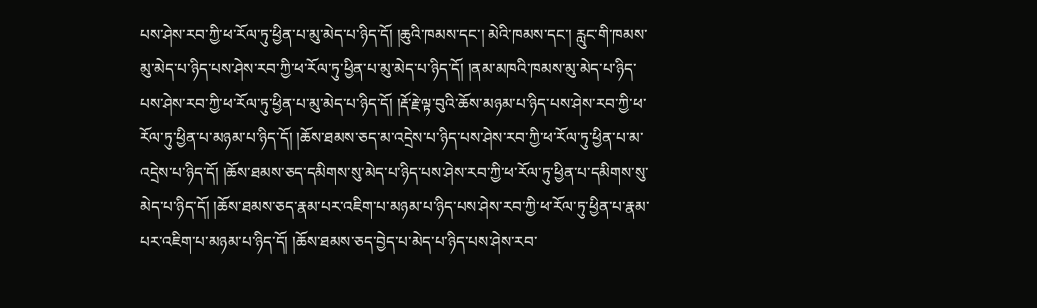པས་ཤེས་རབ་ཀྱི་ཕ་རོལ་ཏུ་ཕྱིན་པ་མུ་མེད་པ་ཉིད་དོ། །ཆུའི་ཁམས་དང་། མེའི་ཁམས་དང་། རླུང་གི་ཁམས་མུ་མེད་པ་ཉིད་པས་ཤེས་རབ་ཀྱི་ཕ་རོལ་ཏུ་ཕྱིན་པ་མུ་མེད་པ་ཉིད་དོ། །ནམ་མཁའི་ཁམས་མུ་མེད་པ་ཉིད་པས་ཤེས་རབ་ཀྱི་ཕ་རོལ་ཏུ་ཕྱིན་པ་མུ་མེད་པ་ཉིད་དོ། །རྡོ་རྗེ་ལྟ་བུའི་ཆོས་མཉམ་པ་ཉིད་པས་ཤེས་རབ་ཀྱི་ཕ་རོལ་ཏུ་ཕྱིན་པ་མཉམ་པ་ཉིད་དོ། །ཆོས་ཐམས་ཅད་མ་འདྲེས་པ་ཉིད་པས་ཤེས་རབ་ཀྱི་ཕ་རོལ་ཏུ་ཕྱིན་པ་མ་འདྲེས་པ་ཉིད་དོ། །ཆོས་ཐམས་ཅད་དམིགས་སུ་མེད་པ་ཉིད་པས་ཤེས་རབ་ཀྱི་ཕ་རོལ་ཏུ་ཕྱིན་པ་དམིགས་སུ་མེད་པ་ཉིད་དོ། །ཆོས་ཐམས་ཅད་རྣམ་པར་འཇིག་པ་མཉམ་པ་ཉིད་པས་ཤེས་རབ་ཀྱི་ཕ་རོལ་ཏུ་ཕྱིན་པ་རྣམ་པར་འཇིག་པ་མཉམ་པ་ཉིད་དོ། །ཆོས་ཐམས་ཅད་བྱེད་པ་མེད་པ་ཉིད་པས་ཤེས་རབ་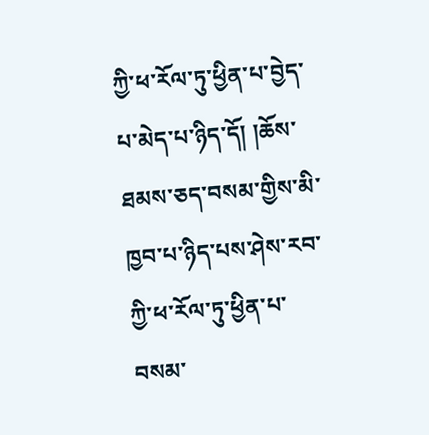ཀྱི་ཕ་རོལ་ཏུ་ཕྱིན་པ་བྱེད་པ་མེད་པ་ཉིད་དོ། །ཆོས་ཐམས་ཅད་བསམ་གྱིས་མི་ཁྱབ་པ་ཉིད་པས་ཤེས་རབ་ཀྱི་ཕ་རོལ་ཏུ་ཕྱིན་པ་བསམ་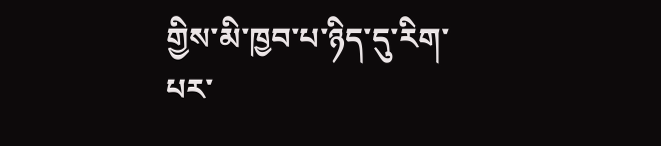གྱིས་མི་ཁྱབ་པ་ཉིད་དུ་རིག་པར་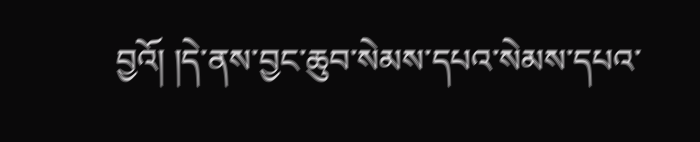བྱའོ། །དེ་ནས་བྱང་ཆུབ་སེམས་དཔའ་སེམས་དཔའ་